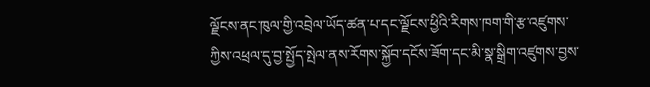ལྗོངས་ནང་ཁུལ་གྱི་འབྲེལ་ཡོད་ཚན་པ་དང་ལྗོངས་ཕྱིའི་རིགས་ཁག་གི་རྩ་འཛུགས་ཀྱིས་འཕྲལ་དུ་བྱ་སྤྱོད་སྤེལ་ནས་རོགས་སྐྱོབ་དངོས་ཟོག་དང་མི་སྣ་སྒྲིག་འཛུགས་བྱས་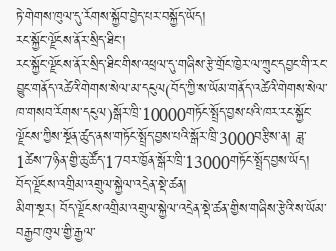ཏེ་གེགས་ཁུལ་དུ་རོགས་སྐྱོབ་བྱེད་པར་བསྐྱོད་ཡོད།
རང་སྐྱོང་ལྗོངས་ནོར་སྲིད་ཐིང་།
རང་སྐྱོང་ལྗོངས་ནོར་སྲིད་ཐིང་གིས་འཕྲལ་དུ་གཞིས་རྩེ་གྲོང་ཁྱེར་ལ་ཀྲུང་དབྱང་གི་རང་བྱུང་གནོད་འཚེའི་གེགས་སེལ་མ་དངུལ(བོད་ཀྱི་ས་ཡོམ་གནོད་འཚེའི་གེགས་སེལ་ཁ་གསབ་རོགས་དངུལ)སྒོར་ཁྲི་10000གཏོང་སྤྲོད་བྱས་པའི་ཁར་རང་སྐྱོང་ལྗོངས་ཀྱིས་སྔོན་ཚུད་ནས་གཏོང་སྤྲོད་བྱས་པའི་སྒོར་ཁྲི་3000བརྩིས་ན། ཟླ་1ཚེས་7ཉིན་གྱི་ཆུ་ཚོད་17བར་ཁྱོན་སྒོར་ཁྲི་13000གཏོང་སྤྲོད་བྱས་ཡོད།
བོད་ལྗོངས་འགྲིམ་འགྲུལ་སྐྱེལ་འདྲེན་སྡེ་ཚན།
མིག་སྔར། བོད་ལྗོངས་འགྲིམ་འགྲུལ་སྐྱེལ་འདྲེན་སྡེ་ཚན་གྱིས་གཞིས་རྩེའི་ས་ཡོམ་བརྒྱབ་ཁུལ་གྱི་རྒྱལ་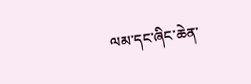ལམ་དང་ཞིང་ཆེན་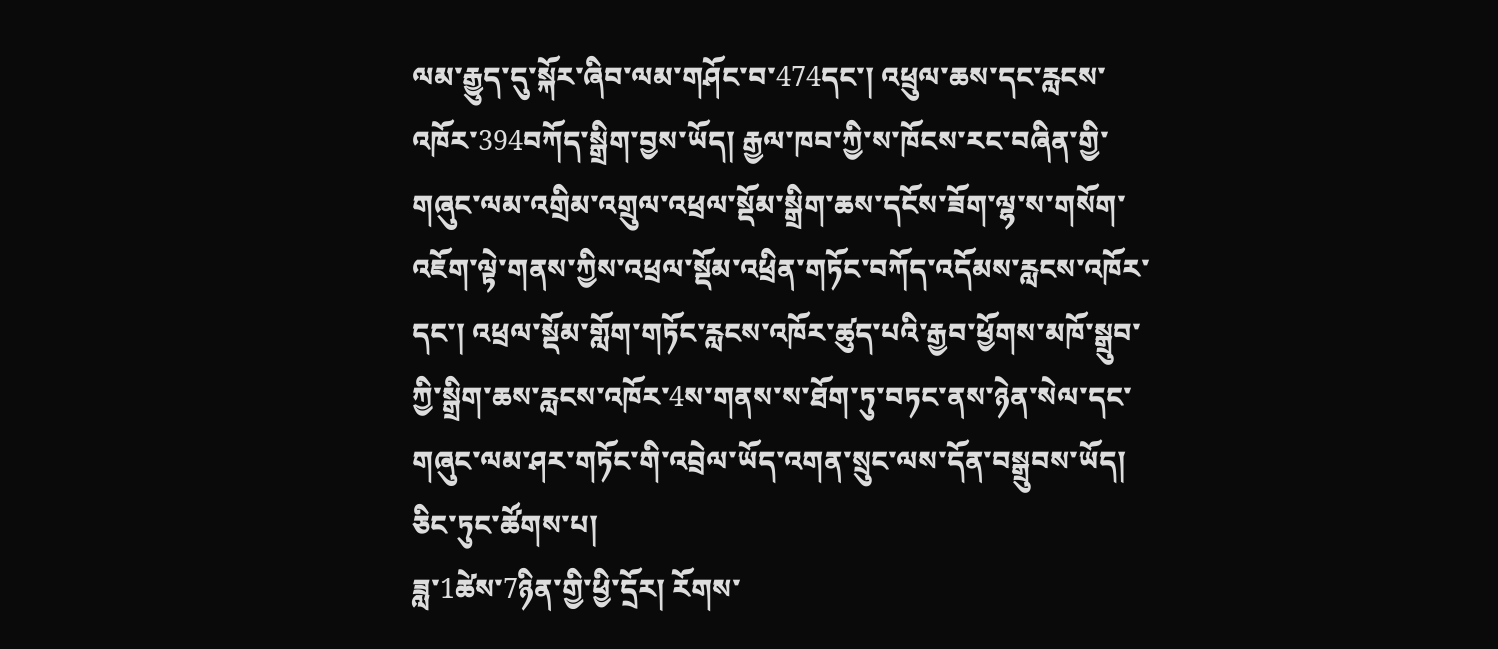ལམ་རྒྱུད་དུ་སྐོར་ཞིབ་ལམ་གཤོང་བ་474དང་། འཕྲུལ་ཆས་དང་རླངས་འཁོར་394བཀོད་སྒྲིག་བྱས་ཡོད། རྒྱལ་ཁབ་ཀྱི་ས་ཁོངས་རང་བཞིན་གྱི་གཞུང་ལམ་འགྲིམ་འགྲུལ་འཕྲལ་སྡོམ་སྒྲིག་ཆས་དངོས་ཟོག་ལྷ་ས་གསོག་འཇོག་ལྟེ་གནས་ཀྱིས་འཕྲལ་སྡོམ་འཕྲིན་གཏོང་བཀོད་འདོམས་རླངས་འཁོར་དང་། འཕྲལ་སྡོམ་གློག་གཏོང་རླངས་འཁོར་ཚུད་པའི་རྒྱབ་ཕྱོགས་མཁོ་སྒྲུབ་ཀྱི་སྒྲིག་ཆས་རླངས་འཁོར་4ས་གནས་ས་ཐོག་ཏུ་བཏང་ནས་ཉེན་སེལ་དང་གཞུང་ལམ་ཤར་གཏོང་གི་འབྲེལ་ཡོད་འགན་སྲུང་ལས་དོན་བསྒྲུབས་ཡོད།
ཅིང་ཏུང་ཚོགས་པ།
ཟླ་1ཚེས་7ཉིན་གྱི་ཕྱི་དྲོར། རོགས་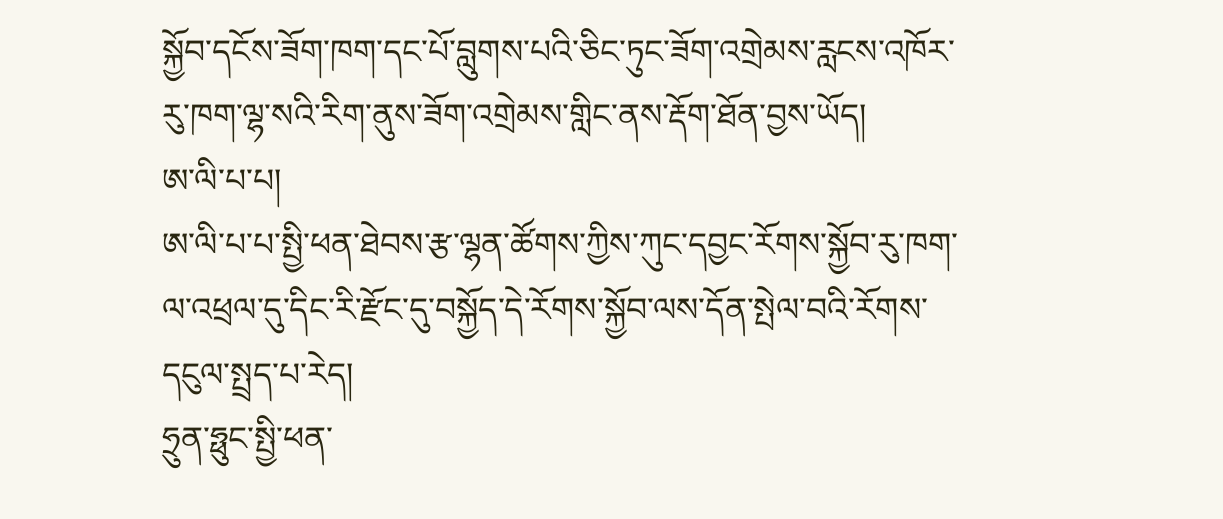སྐྱོབ་དངོས་ཟོག་ཁག་དང་པོ་བླུགས་པའི་ཅིང་ཏུང་ཟོག་འགྲེམས་རླངས་འཁོར་རུ་ཁག་ལྷ་སའི་རིག་ནུས་ཟོག་འགྲེམས་གླིང་ནས་རྡོག་ཐོན་བྱས་ཡོད།
ཨ་ལི་པ་པ།
ཨ་ལི་པ་པ་སྤྱི་ཕན་ཐེབས་རྩ་ལྷན་ཚོགས་ཀྱིས་ཀུང་དབྱང་རོགས་སྐྱོབ་རུ་ཁག་ལ་འཕྲལ་དུ་དིང་རི་རྫོང་དུ་བསྐྱོད་དེ་རོགས་སྐྱོབ་ལས་དོན་སྤེལ་བའི་རོགས་དངུལ་སྤྲད་པ་རེད།
ཧྲུན་ཧྥུང་སྤྱི་ཕན་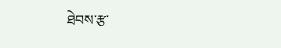ཐེབས་རྩ་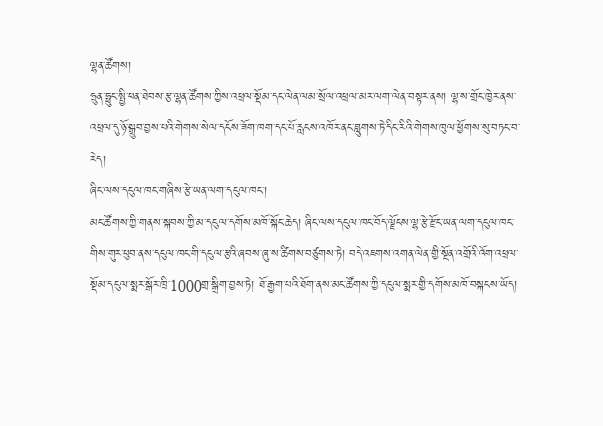ལྷན་ཚོགས།
ཧྲུན་ཧྥུང་སྤྱི་ཕན་ཐེབས་རྩ་ལྷན་ཚོགས་ཀྱིས་འཕྲལ་སྡོམ་དང་ལེན་ལམ་སྲོལ་འཕྲལ་མར་ལག་ལེན་བསྟར་ནས། ལྷ་ས་གྲོང་ཁྱེར་ནས་འཕྲལ་དུ་ཉོ་སྒྲུབ་བྱས་པའི་གེགས་སེལ་དངོས་ཟོག་ཁག་དང་པོ་རླངས་འཁོར་ནང་བླུགས་ཏེ་དིང་རིའི་གེགས་ཁུལ་ཕྱོགས་སུ་བཏང་བ་རེད།
ཞིང་ལས་དངུལ་ཁང་གཞིས་རྩེ་ཡན་ལག་དངུལ་ཁང་།
མང་ཚོགས་ཀྱི་གནས་སྐབས་ཀྱི་མ་དངུལ་དགོས་མཁོ་སྐོང་ཆེད། ཞིང་ལས་དངུལ་ཁང་བོད་ལྗོངས་ལྷ་རྩེ་རྫོང་ཡན་ལག་དངུལ་ཁང་གིས་གུར་ཕུབ་ནས་དངུལ་ཁང་གི་དངུལ་རྩའི་ཞབས་ཞུ་ས་ཚིགས་བཙུགས་ཏེ། བདེ་འཇགས་འགན་ལེན་གྱི་སྔོན་འགྲོའི་འོག་འཕྲལ་སྡོམ་དངུལ་སྨར་སྒོར་ཁྲི་1000གྲ་སྒྲིག་བྱས་ཏེ། ཐོ་རྒྱག་པའི་ཐོག་ནས་མང་ཚོགས་ཀྱི་དངུལ་སྨར་གྱི་དགོས་མཁོ་བསྐངས་ཡོད།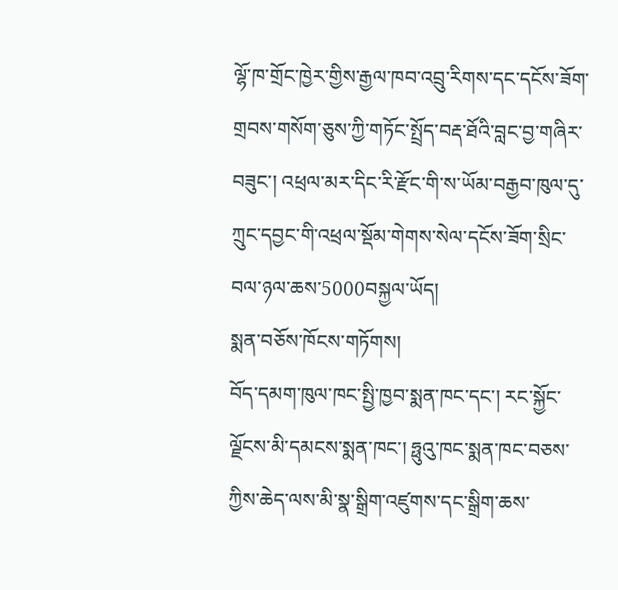ལྷོ་ཁ་གྲོང་ཁྱེར་གྱིས་རྒྱལ་ཁབ་འབྲུ་རིགས་དང་དངོས་ཟོག་གྲབས་གསོག་ཅུས་ཀྱི་གཏོང་སྤྲོད་བརྡ་ཐོའི་བླང་བྱ་གཞིར་བཟུང་། འཕྲལ་མར་དིང་རི་རྫོང་གི་ས་ཡོམ་བརྒྱབ་ཁུལ་དུ་ཀྲུང་དབྱང་གི་འཕྲལ་སྡོམ་གེགས་སེལ་དངོས་ཟོག་སྲིང་བལ་ཉལ་ཆས་5000བསྐྱལ་ཡོད།
སྨན་བཅོས་ཁོངས་གཏོགས།
བོད་དམག་ཁུལ་ཁང་སྤྱི་ཁྱབ་སྨན་ཁང་དང་། རང་སྐྱོང་ལྗོངས་མི་དམངས་སྨན་ཁང་། ཧྥུའུ་ཁང་སྨན་ཁང་བཅས་ཀྱིས་ཆེད་ལས་མི་སྣ་སྒྲིག་འཛུགས་དང་སྒྲིག་ཆས་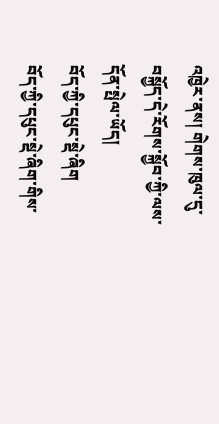འཁྱེར་ནས། གེགས་ཁུལ་དུ་བསྐྱོད་དེ་རོགས་སྐྱོབ་ཀྱི་ལས་དོན་སྤེལ་ཡོད།
བོད་ཀྱི་དཔུང་སྡེ་ཞིག
བོད་ཀྱི་དཔུང་སྡེ་ཞིག་གིས་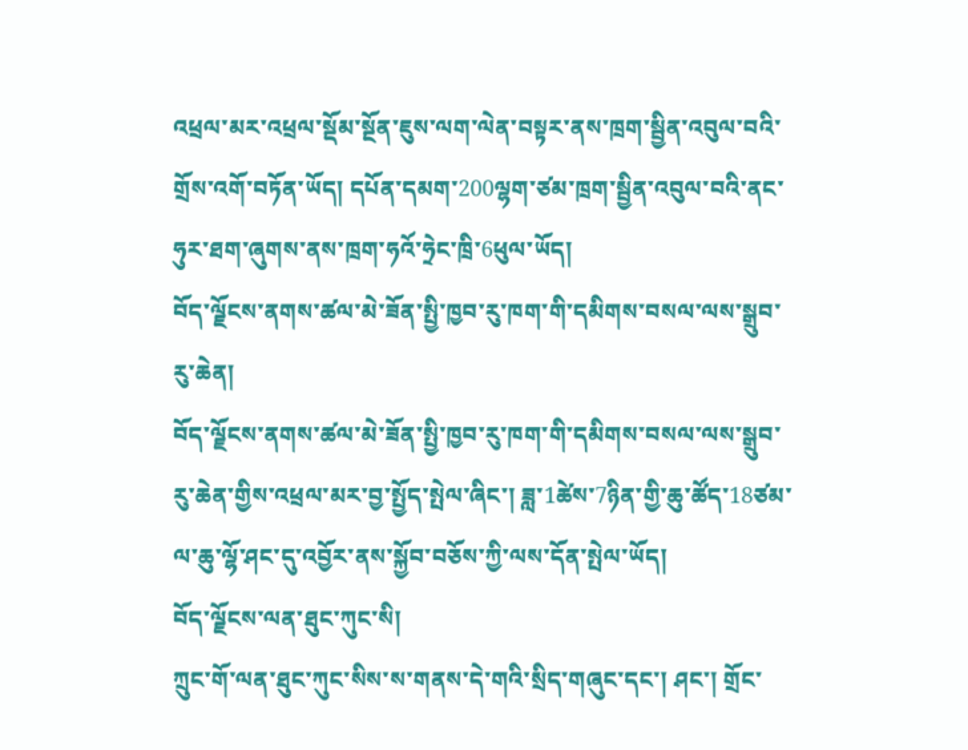འཕྲལ་མར་འཕྲལ་སྡོམ་སྔོན་ཇུས་ལག་ལེན་བསྟར་ནས་ཁྲག་སྦྱིན་འབུལ་བའི་གྲོས་འགོ་བཏོན་ཡོད། དཔོན་དམག་200ལྷག་ཙམ་ཁྲག་སྦྱིན་འབུལ་བའི་ནང་ཧུར་ཐག་ཞུགས་ནས་ཁྲག་ཧའོ་ཧྲེང་ཁྲི་6ཕུལ་ཡོད།
བོད་ལྗོངས་ནགས་ཚལ་མེ་ཟོན་སྤྱི་ཁྱབ་རུ་ཁག་གི་དམིགས་བསལ་ལས་སྒྲུབ་རུ་ཆེན།
བོད་ལྗོངས་ནགས་ཚལ་མེ་ཟོན་སྤྱི་ཁྱབ་རུ་ཁག་གི་དམིགས་བསལ་ལས་སྒྲུབ་རུ་ཆེན་གྱིས་འཕྲལ་མར་བྱ་སྤྱོད་སྤེལ་ཞིང་། ཟླ་1ཚེས་7ཉིན་གྱི་ཆུ་ཚོད་18ཙམ་ལ་ཆུ་ལྷོ་ཤང་དུ་འབྱོར་ནས་སྐྱོབ་བཅོས་ཀྱི་ལས་དོན་སྤེལ་ཡོད།
བོད་ལྗོངས་ལན་ཐུང་ཀུང་སི།
ཀྲུང་གོ་ལན་ཐུང་ཀུང་སིས་ས་གནས་དེ་གའི་སྲིད་གཞུང་དང་། ཤང་། གྲོང་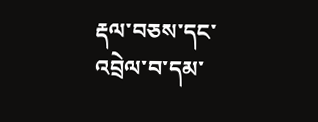རྡལ་བཅས་དང་འབྲེལ་བ་དམ་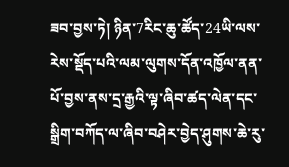ཟབ་བྱས་ཏེ། ཉིན་7རིང་ཆུ་ཚོད་24ཡི་ལས་རེས་སྡོད་པའི་ལམ་ལུགས་དོན་འཁྱོལ་ནན་པོ་བྱས་ནས་དྲ་རྒྱའི་ལྟ་ཞིབ་ཚད་ལེན་དང་སྒྲིག་བཀོད་ལ་ཞིབ་བཤེར་བྱེད་ཤུགས་ཆེ་རུ་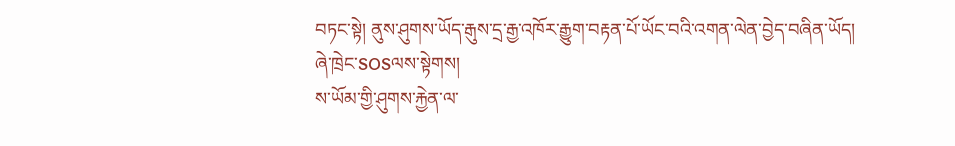བཏང་སྟེ། ནུས་ཤུགས་ཡོད་རྒུས་དྲ་རྒྱ་འཁོར་རྒྱུག་བརྟན་པོ་ཡོང་བའི་འགན་ལེན་བྱེད་བཞིན་ཡོད།
ཞེ་ཁྲེང་SOSལས་སྟེགས།
ས་ཡོམ་གྱི་ཤུགས་རྐྱེན་ལ་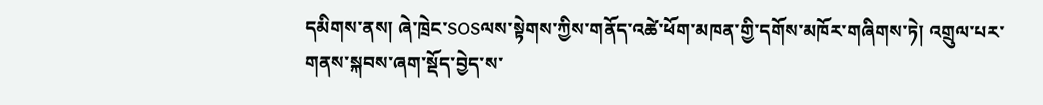དམིགས་ནས། ཞེ་ཁྲེང་SOSལས་སྟེགས་ཀྱིས་གནོད་འཚེ་ཕོག་མཁན་གྱི་དགོས་མཁོར་གཞིགས་ཏེ། འགྲུལ་པར་གནས་སྐབས་ཞག་སྡོད་བྱེད་ས་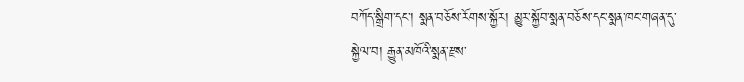བཀོད་སྒྲིག་དང་། སྨན་བཅོས་རོགས་སྐྱོར། མྱུར་སྐྱོབ་སྨན་བཅོས་དང་སྨན་ཁང་གཞན་དུ་སྐྱེལ་བ། རྒྱུན་མཁོའི་སྨན་རྫས་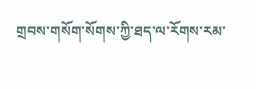གྲབས་གསོག་སོགས་ཀྱི་ཐད་ལ་རོགས་རམ་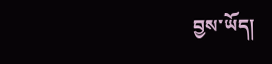བྱས་ཡོད།